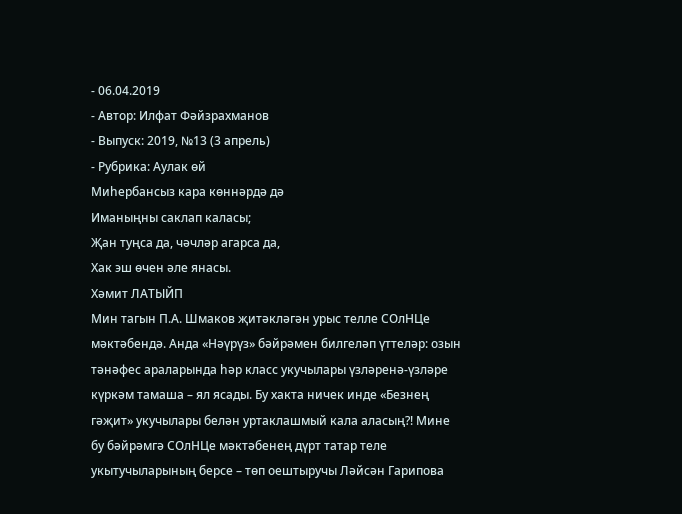- 06.04.2019
- Автор: Илфат Фәйзрахманов
- Выпуск: 2019, №13 (3 апрель)
- Рубрика: Аулак өй
Миһербансыз кара көннәрдә дә
Иманыңны саклап каласы;
Җан туңса да, чәчләр агарса да,
Хак эш өчен әле янасы.
Хәмит ЛАТЫЙП
Мин тагын П.А. Шмаков җитәкләгән урыс телле СОлНЦе мәктәбендә. Анда «Нәүрүз» бәйрәмен билгеләп үттеләр: озын тәнәфес араларында һәр класс укучылары үзләренә-үзләре күркәм тамаша – ял ясады. Бу хакта ничек инде «Безнең гәҗит» укучылары белән уртаклашмый кала аласың?! Мине бу бәйрәмгә СОлНЦе мәктәбенең дүрт татар теле укытучыларының берсе – төп оештыручы Ләйсән Гарипова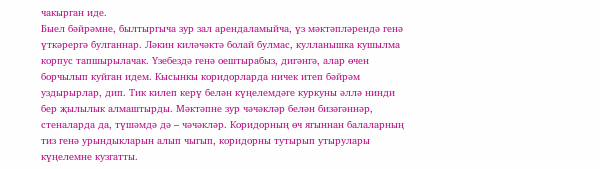чакырган иде.
Быел бәйрәмне, былтыргыча зур зал арендаламыйча, үз мәктәпләрендә генә үткәрергә булганнар. Ләкин киләчәктә болай булмас, кулланышка кушылма корпус тапшырылачак. Үзебездә генә оештырабыз, дигәнгә, алар өчен борчылып куйган идем. Кысынкы коридорларда ничек итеп бәйрәм уздырырлар, дип. Тик килеп керү белән күңелемдәге куркуны әллә нинди бер җылылык алмаштырды. Мәктәпне зур чәчәкләр белән бизәгәннәр, стеналарда да, түшәмдә дә – чәчәкләр. Коридорның өч ягыннан балаларның тиз генә урындыкларын алып чыгып, коридорны тутырып утырулары күңелемне кузгатты.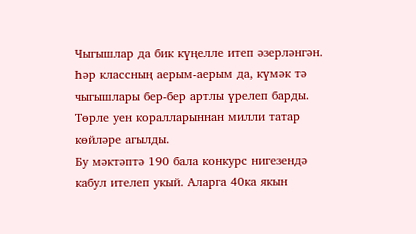Чыгышлар да бик күңелле итеп әзерләнгән. Һәр классның аерым-аерым да, күмәк тә чыгышлары бер-бер артлы үрелеп барды. Төрле уен коралларыннан милли татар көйләре агылды.
Бу мәктәптә 190 бала конкурс нигезендә кабул ителеп укый. Аларга 40ка якын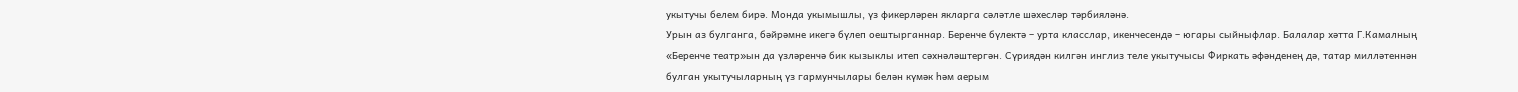укытучы белем бирә. Монда укымышлы, үз фикерләрен якларга сәләтле шәхесләр тәрбияләнә.
Урын аз булганга, бәйрәмне икегә бүлеп оештырганнар. Беренче бүлектә – урта класслар, икенчесендә – югары сыйныфлар. Балалар хәтта Г.Камалның «Беренче театр»ын да үзләренчә бик кызыклы итеп сәхнәләштергән. Сүриядән килгән инглиз теле укытучысы Фиркать әфәнденең дә, татар милләтеннән булган укытучыларның үз гармунчылары белән күмәк һәм аерым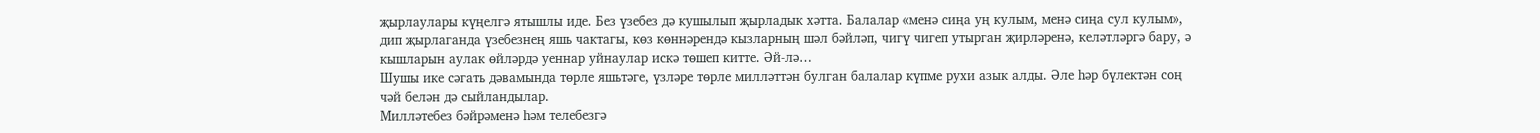җырлаулары күңелгә ятышлы иде. Без үзебез дә кушылып җырладык хәтта. Балалар «менә сиңа уң кулым, менә сиңа сул кулым», дип җырлаганда үзебезнең яшь чактагы, көз көннәрендә кызларның шәл бәйләп, чигү чигеп утырган җирләренә, келәтләргә бару, ә кышларын аулак өйләрдә уеннар уйнаулар искә төшеп китте. Әй-лә…
Шушы ике сәгать дәвамында төрле яшьтәге, үзләре төрле милләттән булган балалар күпме рухи азык алды. Әле һәр бүлектән соң чәй белән дә сыйландылар.
Милләтебез бәйрәменә һәм телебезгә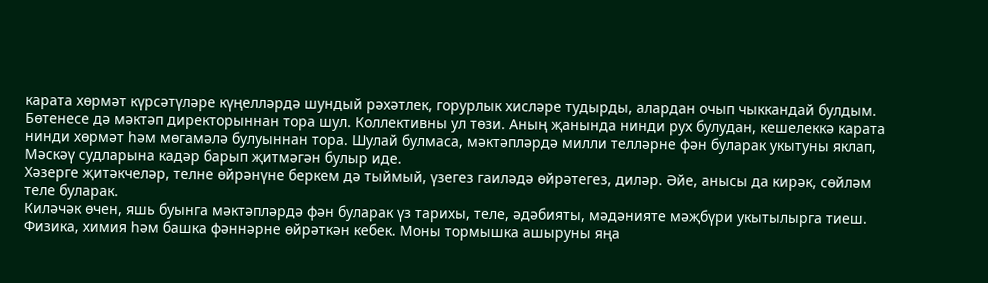карата хөрмәт күрсәтүләре күңелләрдә шундый рәхәтлек, горурлык хисләре тудырды, алардан очып чыккандай булдым.
Бөтенесе дә мәктәп директорыннан тора шул. Коллективны ул төзи. Аның җанында нинди рух булудан, кешелеккә карата нинди хөрмәт һәм мөгамәлә булуыннан тора. Шулай булмаса, мәктәпләрдә милли телләрне фән буларак укытуны яклап, Мәскәү судларына кадәр барып җитмәгән булыр иде.
Хәзерге җитәкчеләр, телне өйрәнүне беркем дә тыймый, үзегез гаиләдә өйрәтегез, диләр. Әйе, анысы да кирәк, сөйләм теле буларак.
Киләчәк өчен, яшь буынга мәктәпләрдә фән буларак үз тарихы, теле, әдәбияты, мәдәнияте мәҗбүри укытылырга тиеш. Физика, химия һәм башка фәннәрне өйрәткән кебек. Моны тормышка ашыруны яңа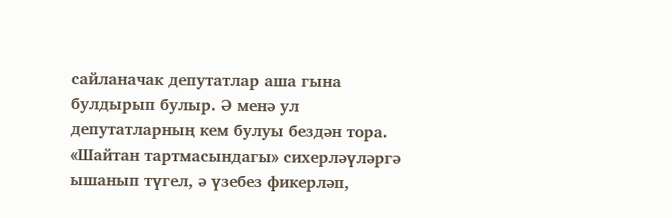сайланачак депутатлар аша гына булдырып булыр. Ә менә ул депутатларның кем булуы бездән тора. «Шайтан тартмасындагы» сихерләүләргә ышанып түгел, ә үзебез фикерләп,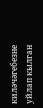киләчәгебезне уйлап кылган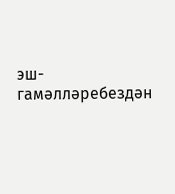эш-гамәлләребездән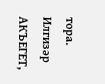тора.
Илгизәр АКЪЕГЕТ,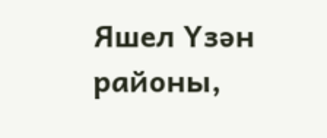Яшел Үзән районы,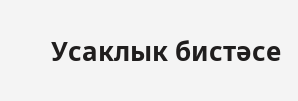Усаклык бистәсе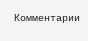Комментарии